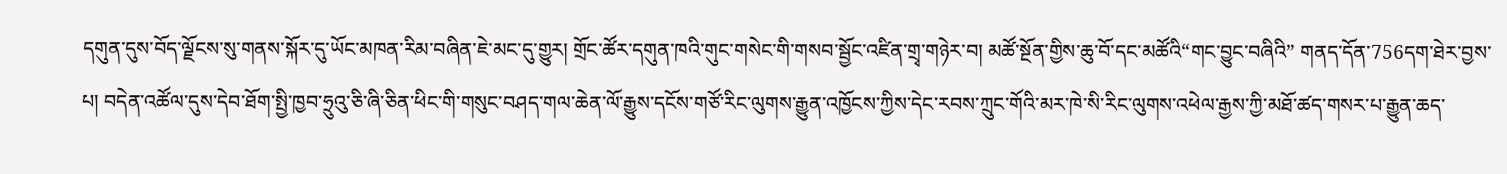དགུན་དུས་བོད་ལྗོངས་སུ་གནས་སྐོར་དུ་ཡོང་མཁན་རིམ་བཞིན་ཇེ་མང་དུ་གྱུར། གྲོང་ཚོར་དགུན་ཁའི་གུང་གསེང་གི་གསབ་སྦྱོང་འཛིན་གྲྭ་གཉེར་བ། མཚོ་སྔོན་གྱིས་ཆུ་བོ་དང་མཚོའི“གང་བྱུང་བཞིའི” གནད་དོན་756དག་ཐེར་བྱས་པ། བདེན་འཚོལ་དུས་དེབ་ཐོག་སྤྱི་ཁྱབ་ཧྲུའུ་ཅི་ཞི་ཅིན་ཕིང་གི་གསུང་བཤད་གལ་ཆེན་ལོ་རྒྱུས་དངོས་གཙོ་རིང་ལུགས་རྒྱུན་འཁྱོངས་ཀྱིས་དེང་རབས་ཀྲུང་གོའི་མར་ཁེ་སི་རིང་ལུགས་འཕེལ་རྒྱས་ཀྱི་མཐོ་ཚད་གསར་པ་རྒྱུན་ཆད་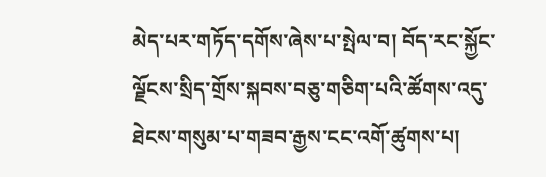མེད་པར་གཏོད་དགོས་ཞེས་པ་སྤེལ་བ། བོད་རང་སྐྱོང་ལྗོངས་སྲིད་གྲོས་སྐབས་བཅུ་གཅིག་པའི་ཚོགས་འདུ་ཐེངས་གསུམ་པ་གཟབ་རྒྱས་ངང་འགོ་ཚུགས་པ།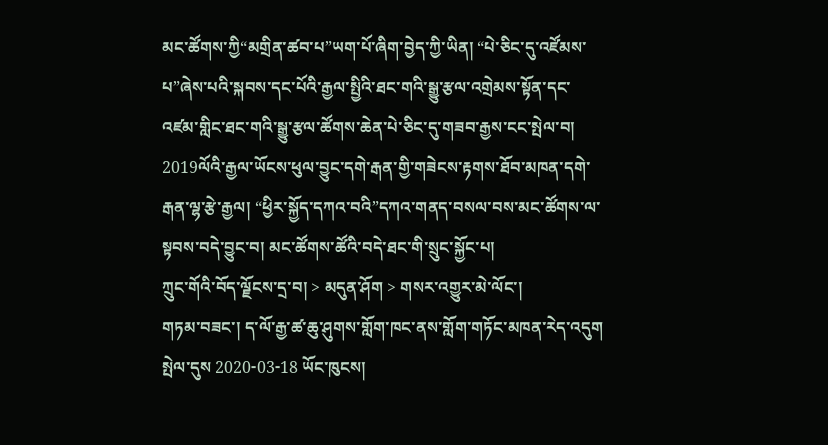མང་ཚོགས་ཀྱི“མགྲིན་ཚབ་པ”ཡག་པོ་ཞིག་བྱེད་ཀྱི་ཡིན། “པེ་ཅིང་དུ་འཛོམས་པ”ཞེས་པའི་སྐབས་དང་པོའི་རྒྱལ་སྤྱིའི་ཐང་གའི་སྒྱུ་རྩལ་འགྲེམས་སྟོན་དང་འཛམ་གླིང་ཐང་གའི་སྒྱུ་རྩལ་ཚོགས་ཆེན་པེ་ཅིང་དུ་གཟབ་རྒྱས་ངང་སྤེལ་བ། 2019ལོའི་རྒྱལ་ཡོངས་ཕུལ་བྱུང་དགེ་རྒན་གྱི་གཟེངས་རྟགས་ཐོབ་མཁན་དགེ་རྒན་ལྷ་རྩེ་རྒྱལ། “ཕྱིར་སྐྱོད་དཀའ་བའི”དཀའ་གནད་བསལ་བས་མང་ཚོགས་ལ་སྟབས་བདེ་བྱུང་བ། མང་ཚོགས་ཚོའི་བདེ་ཐང་གི་སྲུང་སྐྱོང་པ།
ཀྲུང་གོའི་བོད་ལྗོངས་དྲ་བ། > མདུན་ཤོག > གསར་འགྱུར་མེ་ལོང་།
གཏམ་བཟང་། ད་ལོ་རྒྱ་ཚ་ཆུ་ཤུགས་གློག་ཁང་ནས་གློག་གཏོང་མཁན་རེད་འདུག
སྤེལ་དུས 2020-03-18 ཡོང་ཁུངས།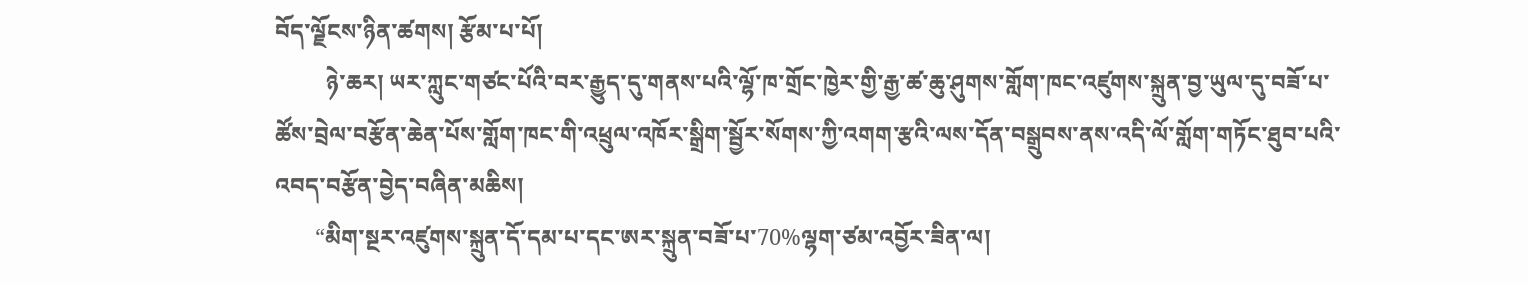བོད་ལྗོངས་ཉིན་ཚགས། རྩོམ་པ་པོ།
         ཉེ་ཆར། ཡར་ཀླུང་གཙང་པོའི་བར་རྒྱུད་དུ་གནས་པའི་ལྷོ་ཁ་གྲོང་ཁྱེར་གྱི་རྒྱ་ཚ་ཆུ་ཤུགས་གློག་ཁང་འཛུགས་སྐྲུན་བྱ་ཡུལ་དུ་བཟོ་པ་ཚོས་བྲེལ་བརྩོན་ཆེན་པོས་གློག་ཁང་གི་འཕྲུལ་འཁོར་སྒྲིག་སྦྱོར་སོགས་ཀྱི་འགག་རྩའི་ལས་དོན་བསྒྲུབས་ནས་འདི་ལོ་གློག་གཏོང་ཐུབ་པའི་འབད་བརྩོན་བྱེད་བཞིན་མཆིས།
       “མིག་སྔར་འཛུགས་སྐྲུན་དོ་དམ་པ་དང་ཨར་སྐྲུན་བཟོ་པ་70%ལྷག་ཙམ་འབྱོར་ཟིན་ལ།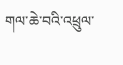གལ་ཆེ་བའི་འཕྲུལ་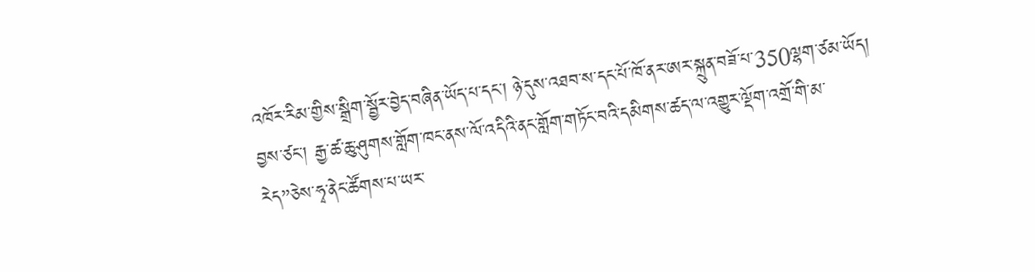འཁོར་རིམ་གྱིས་སྒྲིག་སྦྱོར་བྱེད་བཞིན་ཡོད་པ་དང་། ཉེ་དུས་འཐབ་ས་དང་པོ་ཁོ་ནར་ཨར་སྐྲུན་བཟོ་པ་350ལྷག་ཙམ་ཡོད། བྱས་ཙང་། རྒྱ་ཚ་ཆུ་ཤུགས་གློག་ཁང་ནས་ལོ་འདིའི་ནང་གློག་གཏོང་བའི་དམིགས་ཚད་ལ་འགྱུར་ལྡོག་འགྲོ་གི་མ་རེད”ཅེས་ཧྭ་ནེང་ཚོགས་པ་ཡར་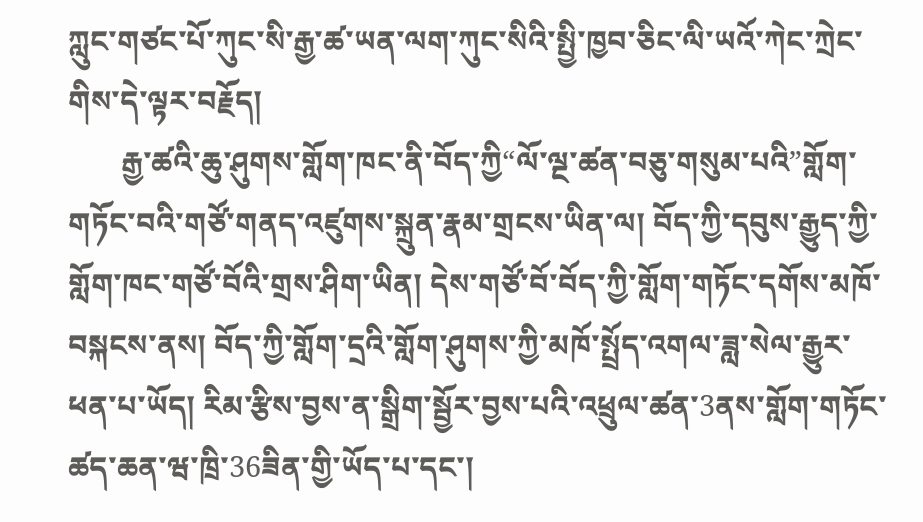ཀླུང་གཙང་པོ་ཀུང་སི་རྒྱ་ཚ་ཡན་ལག་ཀུང་སིའི་སྤྱི་ཁྱབ་ཅིང་ལི་ཡའོ་ཀེང་ཀྲེང་གིས་དེ་ལྟར་བརྗོད།
       རྒྱ་ཚའི་ཆུ་ཤུགས་གློག་ཁང་ནི་བོད་ཀྱི“ལོ་ལྔ་ཚན་བཅུ་གསུམ་པའི”གློག་གཏོང་བའི་གཙོ་གནད་འཛུགས་སྐྲུན་རྣམ་གྲངས་ཡིན་ལ། བོད་ཀྱི་དབུས་རྒྱུད་ཀྱི་གློག་ཁང་གཙོ་བོའི་གྲས་ཤིག་ཡིན། དེས་གཙོ་བོ་བོད་ཀྱི་གློག་གཏོང་དགོས་མཁོ་བསྐངས་ནས། བོད་ཀྱི་གློག་དྲའི་གློག་ཤུགས་ཀྱི་མཁོ་སྤྲོད་འགལ་ཟླ་སེལ་རྒྱུར་ཕན་པ་ཡོད། རིམ་རྩིས་བྱས་ན་སྒྲིག་སྦྱོར་བྱས་པའི་འཕྲུལ་ཚན་3ནས་གློག་གཏོང་ཚད་ཆན་ཝ་ཁྲི་36ཟིན་གྱི་ཡོད་པ་དང་།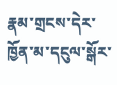རྣམ་གྲངས་དེར་ཁྱོན་མ་དངུལ་སྒོར་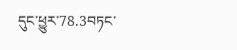དུང་ཕྱུར་78.3བཏང་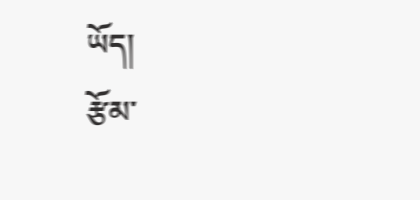ཡོད།
རྩོམ་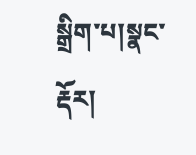སྒྲིག་པ།སྣང་རྡོར།